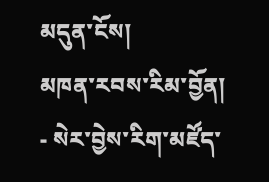མདུན་ངོས།
མཁན་རབས་རིམ་བྱོན།
- སེར་བྱེས་རིག་མཛོད་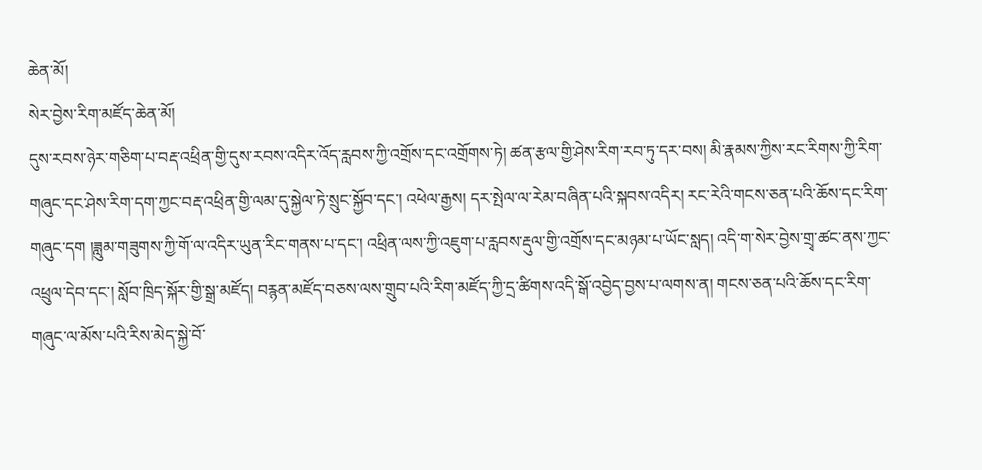ཆེན་མོ།
སེར་བྱེས་རིག་མཛོད་ཆེན་མོ།
དུས་རབས་ཉེར་གཅིག་པ་བརྡ་འཕྲིན་གྱི་དུས་རབས་འདིར་འོད་རླབས་ཀྱི་འགྲོས་དང་འགྲོགས་ཏེ། ཚན་རྩལ་གྱི་ཤེས་རིག་རབ་ཏུ་དར་བས། མི་རྣམས་ཀྱིས་རང་རིགས་ཀྱི་རིག་གཞུང་དང་ཤེས་རིག་དག་ཀྱང་བརྡ་འཕྲིན་གྱི་ལམ་དུ་སྐྱེལ་ཏེ་སྲུང་སྐྱོབ་དང་། འཕེལ་རྒྱས། དར་སྤེལ་ལ་རེམ་བཞིན་པའི་སྐབས་འདིར། རང་རེའི་གངས་ཅན་པའི་ཆོས་དང་རིག་གཞུང་དག །ཟླུམ་གཟུགས་ཀྱི་གོ་ལ་འདིར་ཡུན་རིང་གནས་པ་དང་། འཕྲིན་ལས་ཀྱི་འཇུག་པ་རླབས་རྡུལ་གྱི་འགྲོས་དང་མཉམ་པ་ཡོང་སླད། འདི་ག་སེར་བྱེས་གྲྭ་ཚང་ནས་ཀྱང་འཕྲུལ་དེབ་དང་། སློབ་ཁྲིད་སྐོར་གྱི་སྒྲ་མཛོད། བརྙན་མཛོད་བཅས་ལས་གྲུབ་པའི་རིག་མཛོད་ཀྱི་དྲ་ཚིགས་འདི་སྒོ་འབྱེད་བྱས་པ་ལགས་ན། གངས་ཅན་པའི་ཆོས་དང་རིག་གཞུང་ལ་མོས་པའི་རིས་མེད་སྐྱེ་བོ་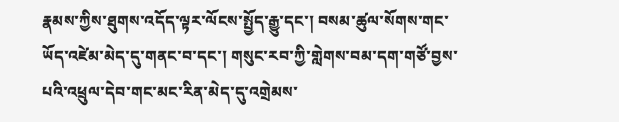རྣམས་ཀྱིས་ཐུགས་འདོད་ལྟར་ལོངས་སྤྱོད་རྒྱུ་དང་། བསམ་ཚུལ་སོགས་གང་ཡོད་འཛེམ་མེད་དུ་གནང་བ་དང་། གསུང་རབ་ཀྱི་གླེགས་བམ་དག་གཙོ་བྱས་པའི་འཕྲུལ་དེབ་གང་མང་རིན་མེད་དུ་འགྲེམས་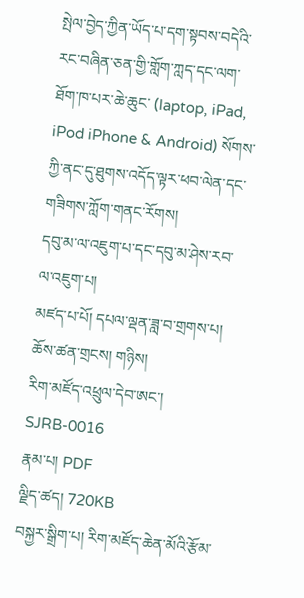སྤེལ་བྱེད་ཀྱིན་ཡོད་པ་དག་སྟབས་བདེའི་རང་བཞིན་ཅན་གྱི་གློག་ཀླད་དང་ལག་ཐོག་ཁ་པར་ཆེ་ཆུང་ (laptop, iPad, iPod iPhone & Android) སོགས་ཀྱི་ནང་དུ་ཐུགས་འདོད་ལྟར་ཕབ་ལེན་དང་གཟིགས་ཀློག་གནང་རོགས།
དབུ་མ་ལ་འཇུག་པ་དང་དབུ་མ་ཤེས་རབ་ལ་འཇུག་པ།
མཛད་པ་པོ། དཔལ་ལྡན་ཟླ་བ་གྲགས་པ།
ཆོས་ཚན་གྲངས། གཉིས།
རིག་མཛོད་འཕྲུལ་དེབ་ཨང་། SJRB-0016
རྣམ་པ། PDF
ལྗིད་ཚད། 720KB
བསྐྱར་སྒྲིག་པ། རིག་མཛོད་ཆེན་མོའི་རྩོམ་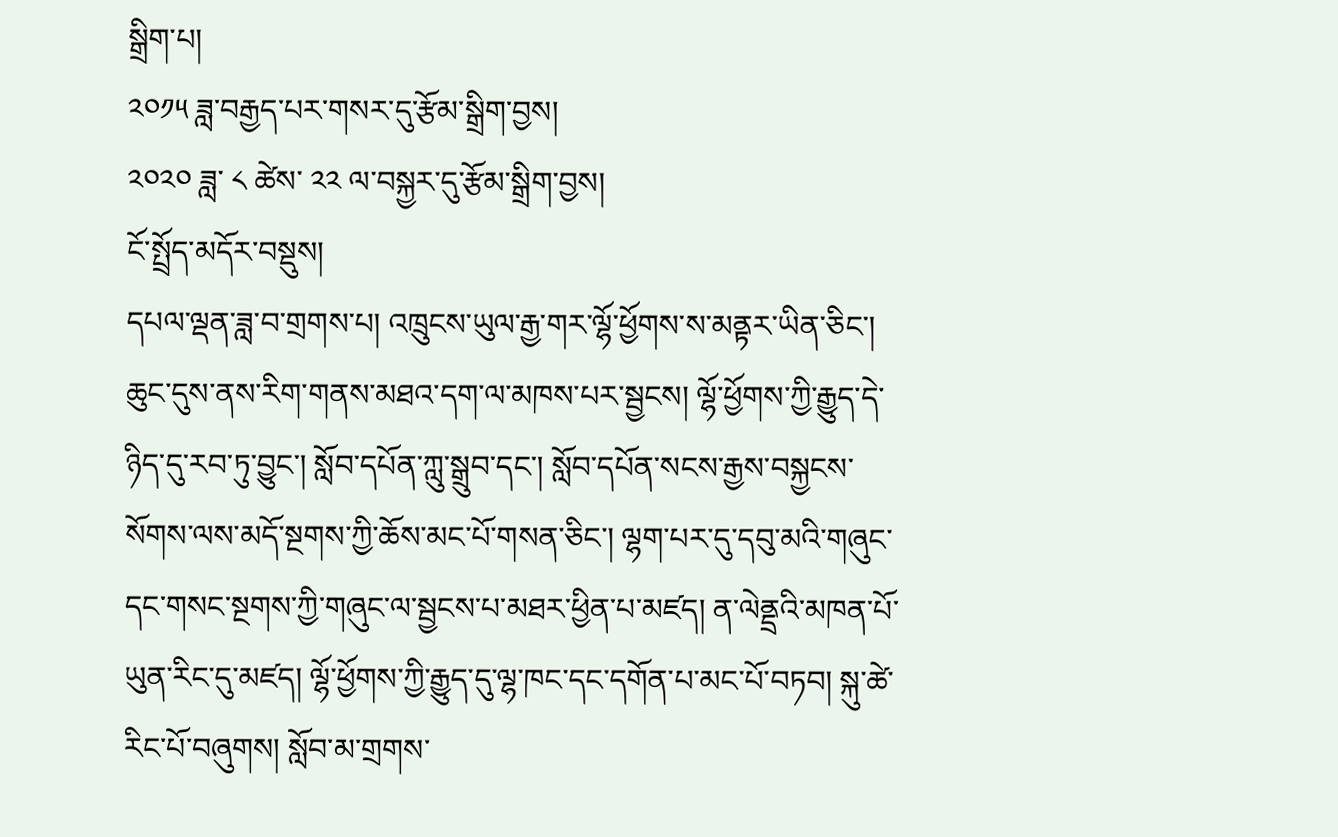སྒྲིག་པ།
༢༠༡༥ ཟླ་བརྒྱད་པར་གསར་དུ་རྩོམ་སྒྲིག་བྱས།
༢༠༢༠ ཟླ་ ༨ ཚེས་ ༢༢ ལ་བསྐྱར་དུ་རྩོམ་སྒྲིག་བྱས།
ངོ་སྤྲོད་མདོར་བསྡུས།
དཔལ་ལྡན་ཟླ་བ་གྲགས་པ། འཁྲུངས་ཡུལ་རྒྱ་གར་ལྷོ་ཕྱོགས་ས་མནྟར་ཡིན་ཅིང་། ཆུང་དུས་ནས་རིག་གནས་མཐའ་དག་ལ་མཁས་པར་སྦྱངས། ལྷོ་ཕྱོགས་ཀྱི་རྒྱུད་དེ་ཉིད་དུ་རབ་ཏུ་བྱུང་། སློབ་དཔོན་ཀླུ་སྒྲུབ་དང་། སློབ་དཔོན་སངས་རྒྱས་བསྐྱངས་སོགས་ལས་མདོ་སྔགས་ཀྱི་ཆོས་མང་པོ་གསན་ཅིང་། ལྷག་པར་དུ་དབུ་མའི་གཞུང་དང་གསང་སྔགས་ཀྱི་གཞུང་ལ་སྦྱངས་པ་མཐར་ཕྱིན་པ་མཛད། ན་ལེནྡྲའི་མཁན་པོ་ཡུན་རིང་དུ་མཛད། ལྷོ་ཕྱོགས་ཀྱི་རྒྱུད་དུ་ལྷ་ཁང་དང་དགོན་པ་མང་པོ་བཏབ། སྐུ་ཚེ་རིང་པོ་བཞུགས། སློབ་མ་གྲགས་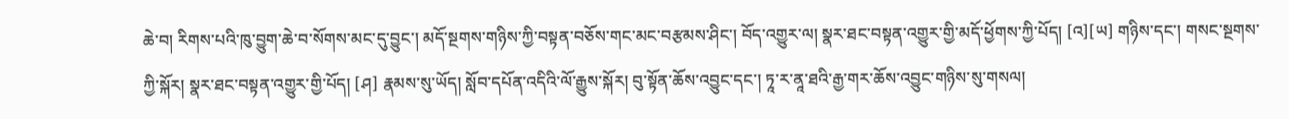ཆེ་བ། རིགས་པའི་ཁུ་བྱུག་ཆེ་བ་སོགས་མང་དུ་བྱུང་། མདོ་སྔགས་གཉིས་ཀྱི་བསྟན་བཅོས་གང་མང་བརྩམས་ཤིང་། བོད་འགྱུར་ལ། སྣར་ཐང་བསྟན་འགྱུར་གྱི་མདོ་ཕྱོགས་ཀྱི་པོད། [འ][ཡ] གཉིས་དང་། གསང་སྔགས་ཀྱི་སྐོར། སྣར་ཐང་བསྟན་འགྱུར་གྱི་པོད། [ཤ] རྣམས་སུ་ཡོད། སློབ་དཔོན་འདིའི་ལོ་རྒྱུས་སྐོར། བུ་སྟོན་ཆོས་འབྱུང་དང་། ཏཱ་ར་ནཱ་ཐའི་རྒྱ་གར་ཆོས་འབྱུང་གཉིས་སུ་གསལ།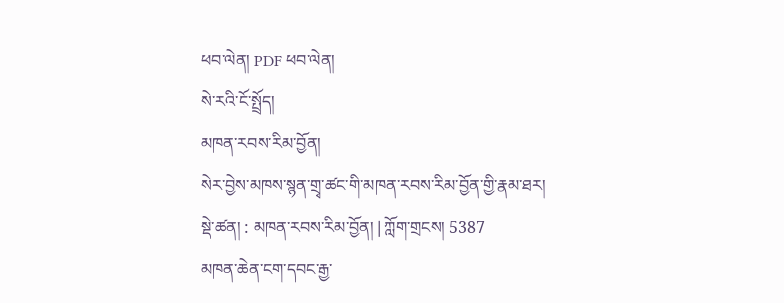ཕབ་ལེན། PDF ཕབ་ལེན།
སེ་རའི་ངོ་སྤྲོད།
མཁན་རབས་རིམ་བྱོན།
སེར་བྱེས་མཁས་སྙན་གྲྭ་ཚང་གི་མཁན་རབས་རིམ་བྱོན་གྱི་རྣམ་ཐར།
སྡེ་ཚན། : མཁན་རབས་རིམ་བྱོན། | ཀློག་གྲངས། 5387
མཁན་ཆེན་ངག་དབང་རྒྱ་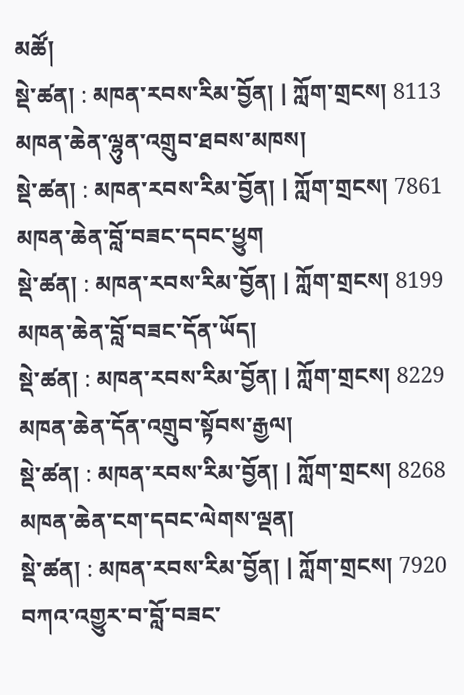མཚོ།
སྡེ་ཚན། : མཁན་རབས་རིམ་བྱོན། | ཀློག་གྲངས། 8113
མཁན་ཆེན་ལྷུན་འགྲུབ་ཐབས་མཁས།
སྡེ་ཚན། : མཁན་རབས་རིམ་བྱོན། | ཀློག་གྲངས། 7861
མཁན་ཆེན་བློ་བཟང་དབང་ཕྱུག
སྡེ་ཚན། : མཁན་རབས་རིམ་བྱོན། | ཀློག་གྲངས། 8199
མཁན་ཆེན་བློ་བཟང་དོན་ཡོད།
སྡེ་ཚན། : མཁན་རབས་རིམ་བྱོན། | ཀློག་གྲངས། 8229
མཁན་ཆེན་དོན་འགྲུབ་སྟོབས་རྒྱལ།
སྡེ་ཚན། : མཁན་རབས་རིམ་བྱོན། | ཀློག་གྲངས། 8268
མཁན་ཆེན་ངག་དབང་ལེགས་ལྡན།
སྡེ་ཚན། : མཁན་རབས་རིམ་བྱོན། | ཀློག་གྲངས། 7920
བཀའ་འགྱུར་བ་བློ་བཟང་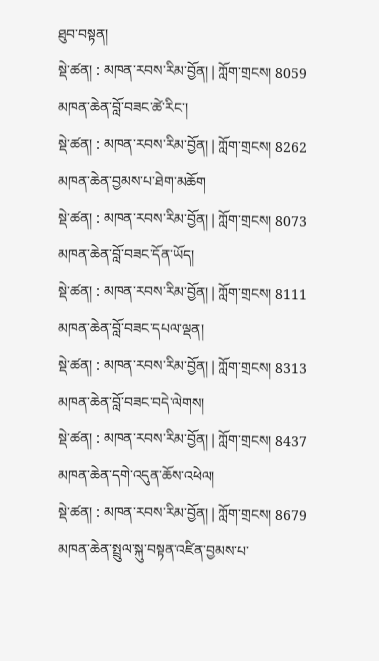ཐུབ་བསྟན།
སྡེ་ཚན། : མཁན་རབས་རིམ་བྱོན། | ཀློག་གྲངས། 8059
མཁན་ཆེན་བློ་བཟང་ཚེ་རིང་།
སྡེ་ཚན། : མཁན་རབས་རིམ་བྱོན། | ཀློག་གྲངས། 8262
མཁན་ཆེན་བྱམས་པ་ཐེག་མཆོག
སྡེ་ཚན། : མཁན་རབས་རིམ་བྱོན། | ཀློག་གྲངས། 8073
མཁན་ཆེན་བློ་བཟང་དོན་ཡོད།
སྡེ་ཚན། : མཁན་རབས་རིམ་བྱོན། | ཀློག་གྲངས། 8111
མཁན་ཆེན་བློ་བཟང་དཔལ་ལྡན།
སྡེ་ཚན། : མཁན་རབས་རིམ་བྱོན། | ཀློག་གྲངས། 8313
མཁན་ཆེན་བློ་བཟང་བདེ་ལེགས།
སྡེ་ཚན། : མཁན་རབས་རིམ་བྱོན། | ཀློག་གྲངས། 8437
མཁན་ཆེན་དགེ་འདུན་ཆོས་འཕེལ།
སྡེ་ཚན། : མཁན་རབས་རིམ་བྱོན། | ཀློག་གྲངས། 8679
མཁན་ཆེན་སྤྲུལ་སྐུ་བསྟན་འཛིན་བྱམས་པ་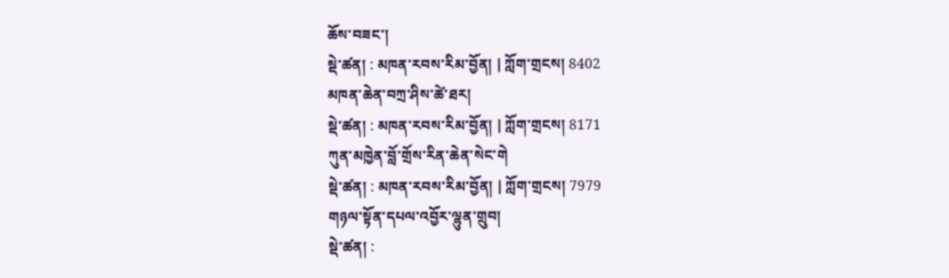ཆོས་བཟང་།
སྡེ་ཚན། : མཁན་རབས་རིམ་བྱོན། | ཀློག་གྲངས། 8402
མཁན་ཆེན་བཀྲ་ཤིས་ཚེ་ཐར།
སྡེ་ཚན། : མཁན་རབས་རིམ་བྱོན། | ཀློག་གྲངས། 8171
ཀུན་མཁྱེན་བློ་གྲོས་རིན་ཆེན་སེང་གེ
སྡེ་ཚན། : མཁན་རབས་རིམ་བྱོན། | ཀློག་གྲངས། 7979
གཉལ་སྟོན་དཔལ་འབྱོར་ལྷུན་གྲུབ།
སྡེ་ཚན། :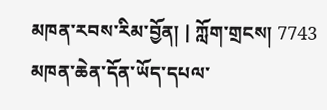མཁན་རབས་རིམ་བྱོན། | ཀློག་གྲངས། 7743
མཁན་ཆེན་དོན་ཡོད་དཔལ་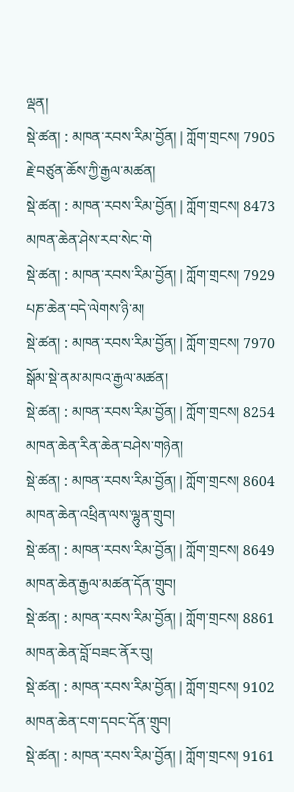ལྡན།
སྡེ་ཚན། : མཁན་རབས་རིམ་བྱོན། | ཀློག་གྲངས། 7905
རྗེ་བཙུན་ཆོས་ཀྱི་རྒྱལ་མཚན།
སྡེ་ཚན། : མཁན་རབས་རིམ་བྱོན། | ཀློག་གྲངས། 8473
མཁན་ཆེན་ཤེས་རབ་སེང་གེ
སྡེ་ཚན། : མཁན་རབས་རིམ་བྱོན། | ཀློག་གྲངས། 7929
པཎ་ཆེན་བདེ་ལེགས་ཉི་མ།
སྡེ་ཚན། : མཁན་རབས་རིམ་བྱོན། | ཀློག་གྲངས། 7970
སྒོམ་སྡེ་ནམ་མཁའ་རྒྱལ་མཚན།
སྡེ་ཚན། : མཁན་རབས་རིམ་བྱོན། | ཀློག་གྲངས། 8254
མཁན་ཆེན་རིན་ཆེན་བཤེས་གཉེན།
སྡེ་ཚན། : མཁན་རབས་རིམ་བྱོན། | ཀློག་གྲངས། 8604
མཁན་ཆེན་འཕྲིན་ལས་ལྷུན་གྲུབ།
སྡེ་ཚན། : མཁན་རབས་རིམ་བྱོན། | ཀློག་གྲངས། 8649
མཁན་ཆེན་རྒྱལ་མཚན་དོན་གྲུབ།
སྡེ་ཚན། : མཁན་རབས་རིམ་བྱོན། | ཀློག་གྲངས། 8861
མཁན་ཆེན་བློ་བཟང་ནོར་བུ།
སྡེ་ཚན། : མཁན་རབས་རིམ་བྱོན། | ཀློག་གྲངས། 9102
མཁན་ཆེན་ངག་དབང་དོན་གྲུབ།
སྡེ་ཚན། : མཁན་རབས་རིམ་བྱོན། | ཀློག་གྲངས། 9161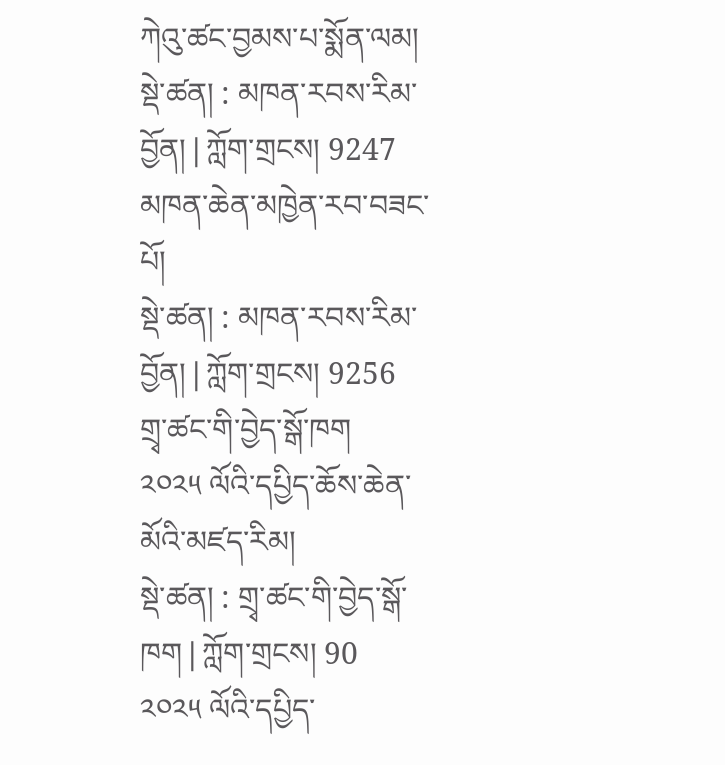ཀེའུ་ཚང་བྱམས་པ་སྨོན་ལམ།
སྡེ་ཚན། : མཁན་རབས་རིམ་བྱོན། | ཀློག་གྲངས། 9247
མཁན་ཆེན་མཁྱེན་རབ་བཟང་པོ།
སྡེ་ཚན། : མཁན་རབས་རིམ་བྱོན། | ཀློག་གྲངས། 9256
གྲྭ་ཚང་གི་བྱེད་སྒོ་ཁག
༢༠༢༥ ལོའི་དཔྱིད་ཆོས་ཆེན་མོའི་མཛད་རིམ།
སྡེ་ཚན། : གྲྭ་ཚང་གི་བྱེད་སྒོ་ཁག | ཀློག་གྲངས། 90
༢༠༢༥ ལོའི་དཔྱིད་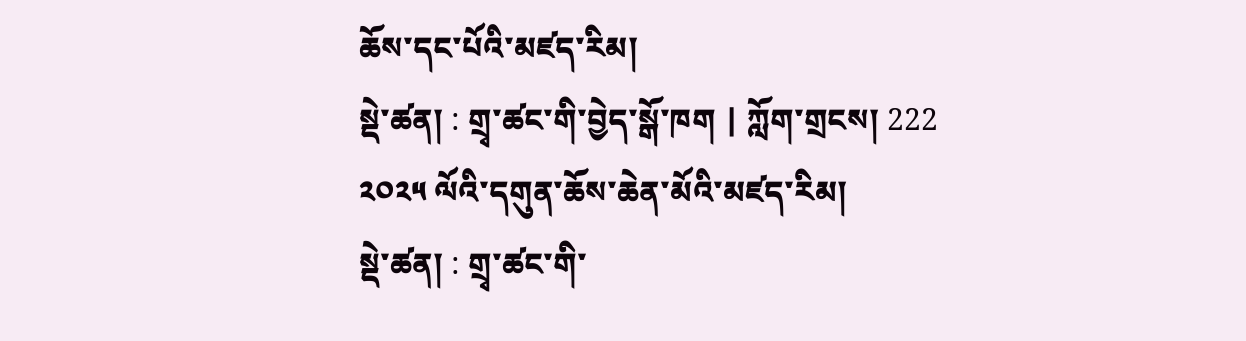ཆོས་དང་པོའི་མཛད་རིམ།
སྡེ་ཚན། : གྲྭ་ཚང་གི་བྱེད་སྒོ་ཁག | ཀློག་གྲངས། 222
༢༠༢༥ ལོའི་དགུན་ཆོས་ཆེན་མོའི་མཛད་རིམ།
སྡེ་ཚན། : གྲྭ་ཚང་གི་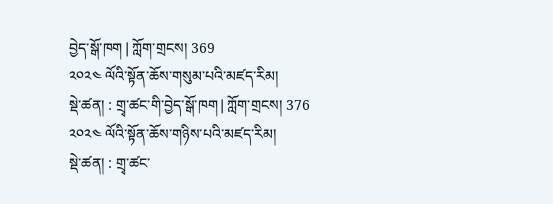བྱེད་སྒོ་ཁག | ཀློག་གྲངས། 369
༢༠༢༤ ལོའི་སྟོན་ཆོས་གསུམ་པའི་མཛད་རིམ།
སྡེ་ཚན། : གྲྭ་ཚང་གི་བྱེད་སྒོ་ཁག | ཀློག་གྲངས། 376
༢༠༢༤ ལོའི་སྟོན་ཆོས་གཉིས་པའི་མཛད་རིམ།
སྡེ་ཚན། : གྲྭ་ཚང་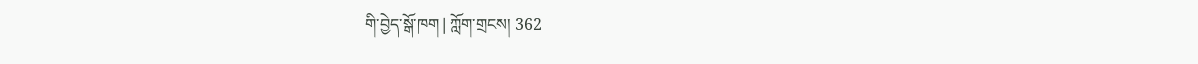གི་བྱེད་སྒོ་ཁག | ཀློག་གྲངས། 362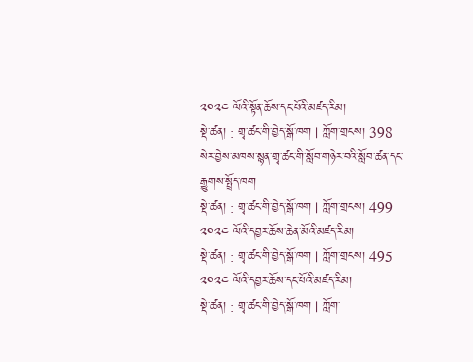༢༠༢༤ ལོའི་སྟོན་ཆོས་དང་པོའི་མཛད་རིམ།
སྡེ་ཚན། : གྲྭ་ཚང་གི་བྱེད་སྒོ་ཁག | ཀློག་གྲངས། 398
སེར་བྱེས་མཁས་སྙན་གྲྭ་ཚང་གི་སློབ་གཉེར་བའི་སློབ་ཚན་དང་རྒྱུགས་སྤྲོད་ཁག
སྡེ་ཚན། : གྲྭ་ཚང་གི་བྱེད་སྒོ་ཁག | ཀློག་གྲངས། 499
༢༠༢༤ ལོའི་དབྱར་ཆོས་ཆེན་མོའི་མཛད་རིམ།
སྡེ་ཚན། : གྲྭ་ཚང་གི་བྱེད་སྒོ་ཁག | ཀློག་གྲངས། 495
༢༠༢༤ ལོའི་དབྱར་ཆོས་དང་པོའི་མཛད་རིམ།
སྡེ་ཚན། : གྲྭ་ཚང་གི་བྱེད་སྒོ་ཁག | ཀློག་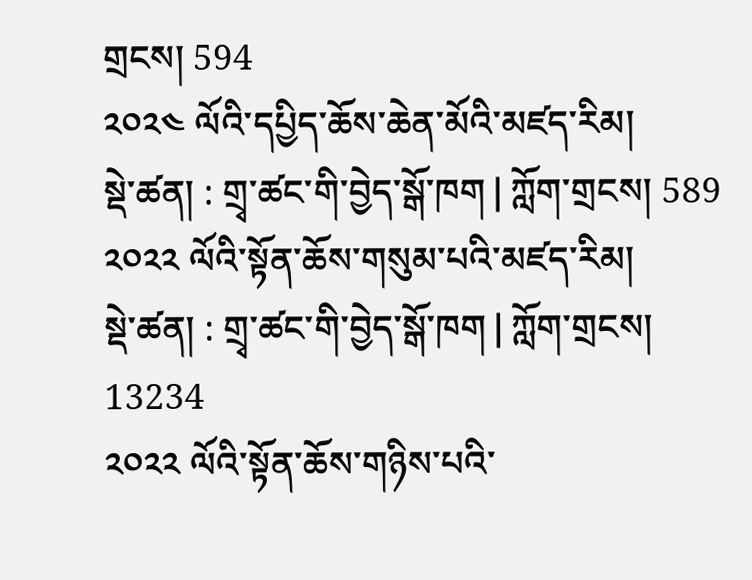གྲངས། 594
༢༠༢༤ ལོའི་དཔྱིད་ཆོས་ཆེན་མོའི་མཛད་རིམ།
སྡེ་ཚན། : གྲྭ་ཚང་གི་བྱེད་སྒོ་ཁག | ཀློག་གྲངས། 589
༢༠༢༢ ལོའི་སྟོན་ཆོས་གསུམ་པའི་མཛད་རིམ།
སྡེ་ཚན། : གྲྭ་ཚང་གི་བྱེད་སྒོ་ཁག | ཀློག་གྲངས། 13234
༢༠༢༢ ལོའི་སྟོན་ཆོས་གཉིས་པའི་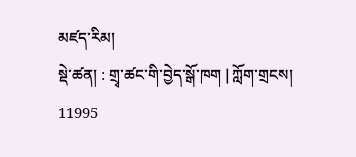མཛད་རིམ།
སྡེ་ཚན། : གྲྭ་ཚང་གི་བྱེད་སྒོ་ཁག | ཀློག་གྲངས། 11995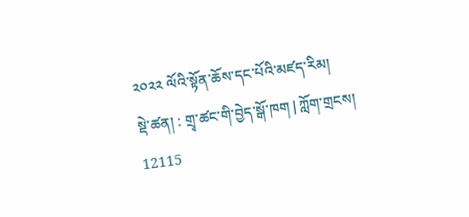༢༠༢༢ ལོའི་སྟོན་ཆོས་དང་པོའི་མཛད་རིམ།
སྡེ་ཚན། : གྲྭ་ཚང་གི་བྱེད་སྒོ་ཁག | ཀློག་གྲངས། 12115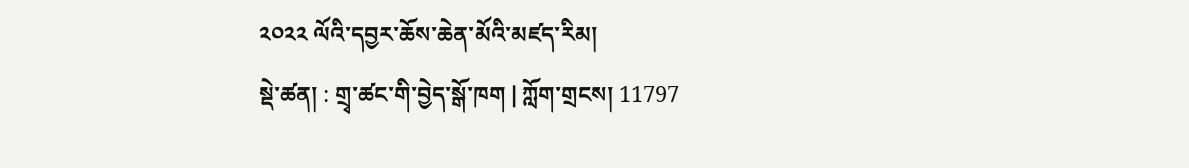༢༠༢༢ ལོའི་དབྱར་ཆོས་ཆེན་མོའི་མཛད་རིམ།
སྡེ་ཚན། : གྲྭ་ཚང་གི་བྱེད་སྒོ་ཁག | ཀློག་གྲངས། 11797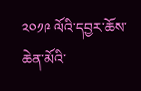༢༠༡༩ ལོའི་དབྱར་ཆོས་ཆེན་མོའི་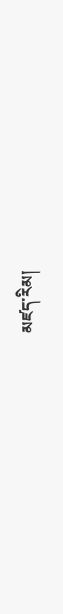མཛད་རིམ།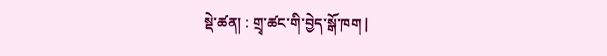སྡེ་ཚན། : གྲྭ་ཚང་གི་བྱེད་སྒོ་ཁག |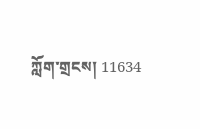ཀློག་གྲངས། 11634